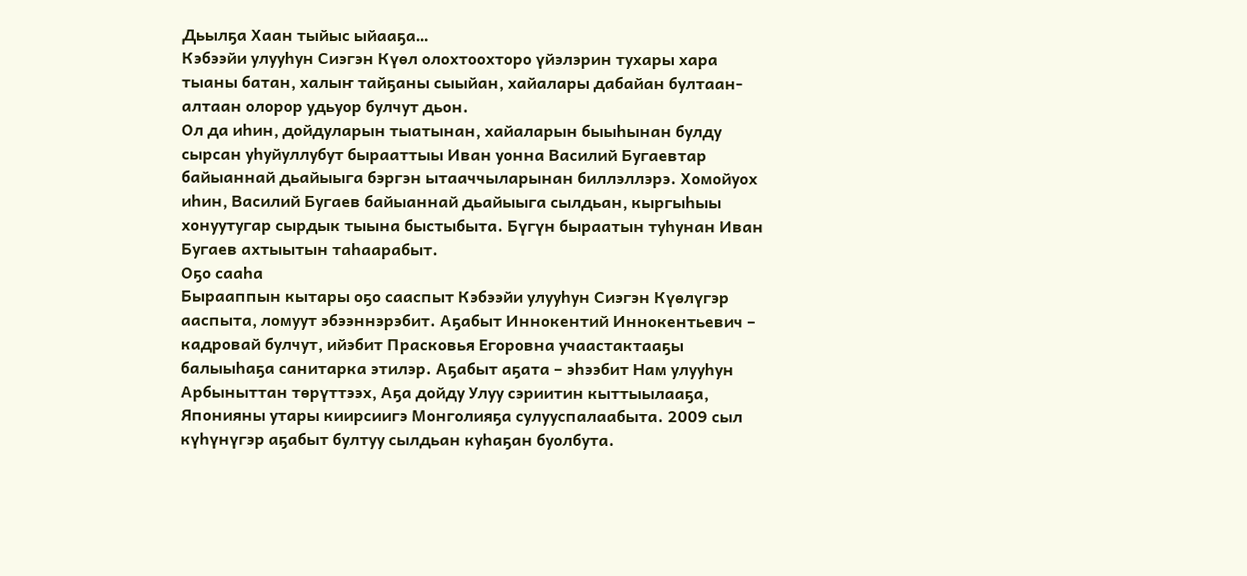Дьылҕа Хаан тыйыс ыйааҕа…
Кэбээйи улууһун Сиэгэн Күөл олохтоохторо үйэлэрин тухары хара тыаны батан, халыҥ тайҕаны сыыйан, хайалары дабайан бултаан-алтаан олорор удьуор булчут дьон.
Ол да иһин, дойдуларын тыатынан, хайаларын быыһынан булду сырсан уһуйуллубут бырааттыы Иван уонна Василий Бугаевтар байыаннай дьайыыга бэргэн ытааччыларынан биллэллэрэ. Хомойуох иһин, Василий Бугаев байыаннай дьайыыга сылдьан, кыргыһыы хонуутугар сырдык тыына быстыбыта. Бүгүн быраатын туһунан Иван Бугаев ахтыытын таһаарабыт.
Оҕо сааһа
Бырааппын кытары оҕо сааспыт Кэбээйи улууһун Сиэгэн Күөлүгэр ааспыта, ломуут эбээннэрэбит. Аҕабыт Иннокентий Иннокентьевич – кадровай булчут, ийэбит Прасковья Егоровна учаастактааҕы балыыһаҕа санитарка этилэр. Аҕабыт аҕата – эһээбит Нам улууһун Арбыныттан төрүттээх, Аҕа дойду Улуу сэриитин кыттыылааҕа, Японияны утары киирсиигэ Монголияҕа сулууспалаабыта. 2009 сыл күһүнүгэр аҕабыт бултуу сылдьан куһаҕан буолбута.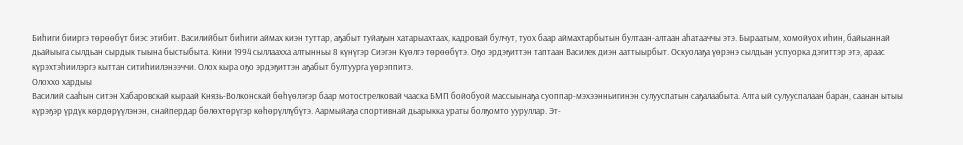Биһиги бииргэ төрөөбүт биэс этибит. Василийбыт биһиги аймах киэн туттар, аҕабыт туйаҕын хатарыахтаах, кадровай булчут, туох баар аймахтарбытын бултаан-алтаан аһатааччы этэ. Быраатым, хомойуох иһин, байыаннай дьайыыга сылдьан сырдык тыына быстыбыта. Кини 1994 сыллаахха алтынньы 8 күнүгэр Сиэгэн Күөлгэ төрөөбүтэ. Оҕо эрдэҕиттэн таптаан Василек диэн ааттыырбыт. Оскуолаҕа үөрэнэ сылдьан успуорка дэгиттэр этэ, араас күрэхтэһиилэргэ кыттан ситиһиилэнээччи. Олох кыра оҕо эрдэҕиттэн аҕабыт бултуурга үөрэппитэ.
Олоххо хардыы
Василий сааһын ситэн Хабаровскай кыраай Князь-Волконскай бөһүөлэгэр баар мотострелковай чааска БМП бойобуой массыынаҕа суоппар-мэхээнньигинэн сулууспатын саҕалаабыта. Алта ый сулууспалаан баран, саанан ытыы күрэҕэр үрдүк көрдөрүүлэнэн, снайпердар бөлөхтөрүгэр көһөрүллүбүтэ. Аармыйаҕа спортивнай дьарыкка ураты болҕомто ууруллар. Эт-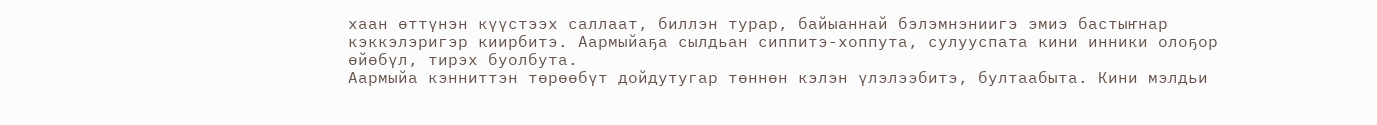хаан өттүнэн күүстээх саллаат, биллэн турар, байыаннай бэлэмнэниигэ эмиэ бастыҥнар кэккэлэригэр киирбитэ. Аармыйаҕа сылдьан сиппитэ-хоппута, сулууспата кини инники олоҕор өйөбүл, тирэх буолбута.
Аармыйа кэнниттэн төрөөбүт дойдутугар төннөн кэлэн үлэлээбитэ, бултаабыта. Кини мэлдьи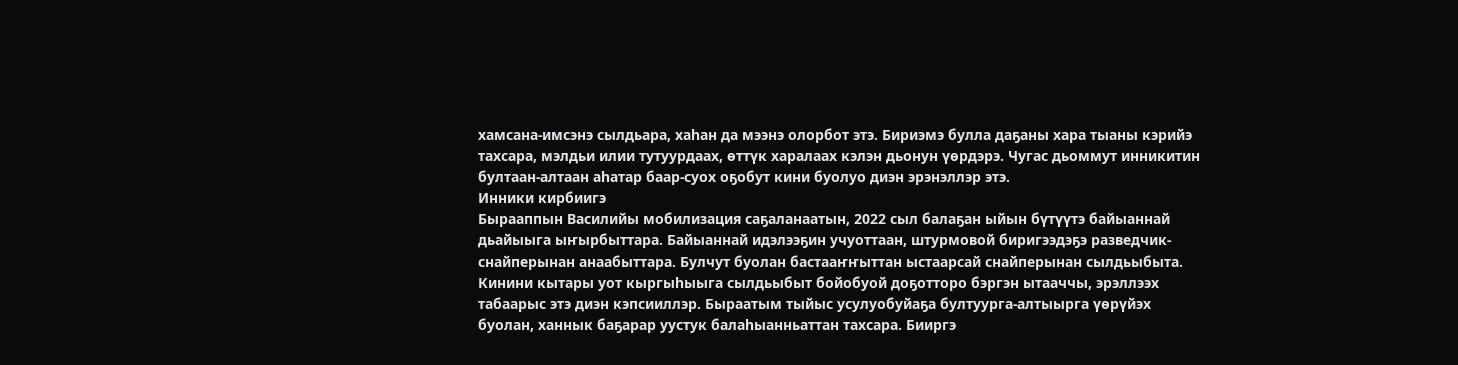хамсана-имсэнэ сылдьара, хаһан да мээнэ олорбот этэ. Бириэмэ булла даҕаны хара тыаны кэрийэ тахсара, мэлдьи илии тутуурдаах, өттүк харалаах кэлэн дьонун үөрдэрэ. Чугас дьоммут инникитин бултаан-алтаан аһатар баар-суох оҕобут кини буолуо диэн эрэнэллэр этэ.
Инники кирбиигэ
Бырааппын Василийы мобилизация саҕаланаатын, 2022 сыл балаҕан ыйын бүтүүтэ байыаннай дьайыыга ыҥырбыттара. Байыаннай идэлээҕин учуоттаан, штурмовой биригээдэҕэ разведчик-снайперынан анаабыттара. Булчут буолан бастааҥҥыттан ыстаарсай снайперынан сылдьыбыта. Кинини кытары уот кыргыһыыга сылдьыбыт бойобуой доҕотторо бэргэн ытааччы, эрэллээх табаарыс этэ диэн кэпсииллэр. Быраатым тыйыс усулуобуйаҕа бултуурга-алтыырга үөрүйэх буолан, ханнык баҕарар уустук балаһыанньаттан тахсара. Бииргэ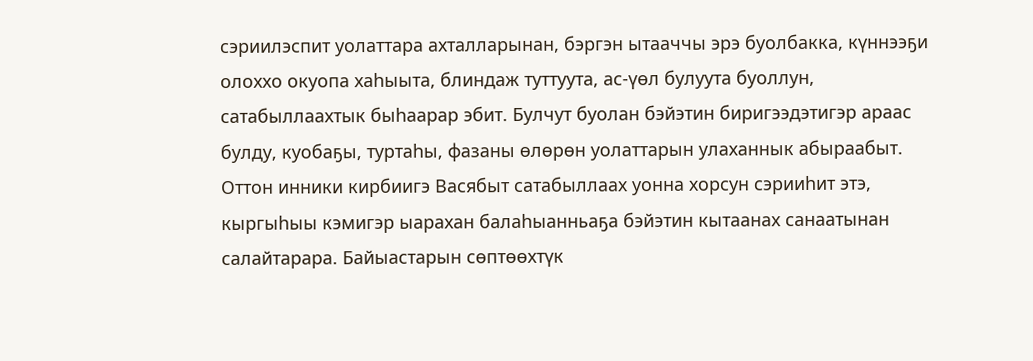сэриилэспит уолаттара ахталларынан, бэргэн ытааччы эрэ буолбакка, күннээҕи олоххо окуопа хаһыыта, блиндаж туттуута, ас-үөл булуута буоллун, сатабыллаахтык быһаарар эбит. Булчут буолан бэйэтин биригээдэтигэр араас булду, куобаҕы, туртаһы, фазаны өлөрөн уолаттарын улаханнык абыраабыт.
Оттон инники кирбиигэ Васябыт сатабыллаах уонна хорсун сэрииһит этэ, кыргыһыы кэмигэр ыарахан балаһыанньаҕа бэйэтин кытаанах санаатынан салайтарара. Байыастарын сөптөөхтүк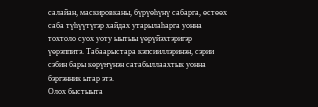салайан, маскировканы, бүрүөһүнү сабарга, өстөөх саба түһүүтүгэр хайдах утарылаһарга уонна тохтоло суох уоту ыытыы үөрүйэхтэригэр үөрэппитэ. Табаарыстара кэпсииллэринэн, сэрии сэбин бары көрүҥүнэн сатабыллаахтык уонна бэргэнник ытар этэ.
Олох быстыыта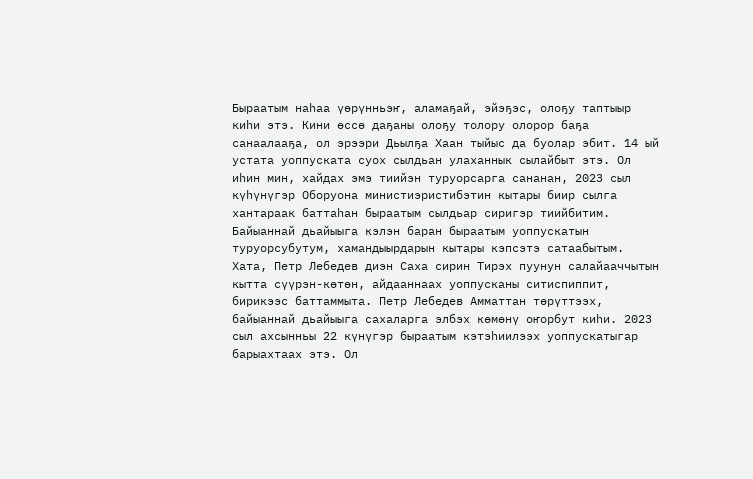Быраатым наһаа үөрүнньэҥ, аламаҕай, эйэҕэс, олоҕу таптыыр киһи этэ. Кини өссө даҕаны олоҕу толору олорор баҕа санаалааҕа, ол эрээри Дьылҕа Хаан тыйыс да буолар эбит. 14 ый устата уоппуската суох сылдьан улаханнык сылайбыт этэ. Ол иһин мин, хайдах эмэ тиийэн туруорсарга сананан, 2023 сыл күһүнүгэр Оборуона министиэристибэтин кытары биир сылга хантараак баттаһан быраатым сылдьар сиригэр тиийбитим. Байыаннай дьайыыга кэлэн баран быраатым уоппускатын туруорсубутум, хамандыырдарын кытары кэпсэтэ сатаабытым. Хата, Петр Лебедев диэн Саха сирин Тирэх пуунун салайааччытын кытта сүүрэн-көтөн, айдааннаах уоппусканы ситиспиппит, бирикээс баттаммыта. Петр Лебедев Амматтан төрүттээх, байыаннай дьайыыга сахаларга элбэх көмөнү оҥорбут киһи. 2023 сыл ахсынньы 22 күнүгэр быраатым кэтэһиилээх уоппускатыгар барыахтаах этэ. Ол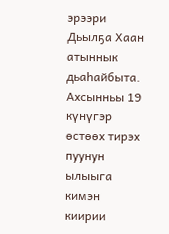эрээри Дьылҕа Хаан атыннык дьаһайбыта. Ахсынньы 19 күнүгэр өстөөх тирэх пуунун ылыыга кимэн киирии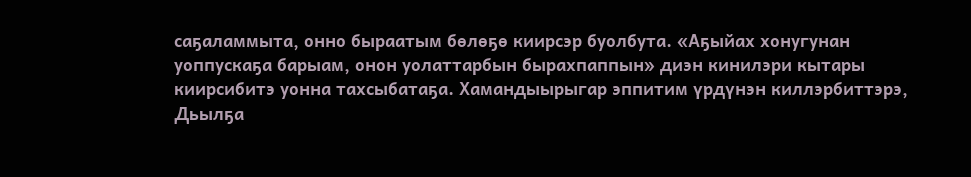саҕаламмыта, онно быраатым бөлөҕө киирсэр буолбута. «Аҕыйах хонугунан уоппускаҕа барыам, онон уолаттарбын бырахпаппын» диэн кинилэри кытары киирсибитэ уонна тахсыбатаҕа. Хамандыырыгар эппитим үрдүнэн киллэрбиттэрэ, Дьылҕа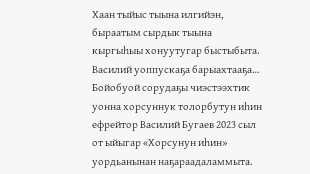Хаан тыйыс тыына илгийэн, быраатым сырдык тыына кыргыһыы хонуутугар быстыбыта.
Василий уоппускаҕа барыахтааҕа…
Бойобуой сорудаҕы чиэстээхтик уонна хорсуннук толорбутун иһин ефрейтор Василий Бугаев 2023 сыл от ыйыгар «Хорсунун иһин» уордьанынан наҕараадаламмыта.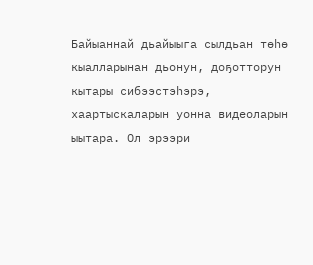Байыаннай дьайыыга сылдьан төһө кыалларынан дьонун, доҕотторун кытары сибээстэһэрэ, хаартыскаларын уонна видеоларын ыытара. Ол эрээри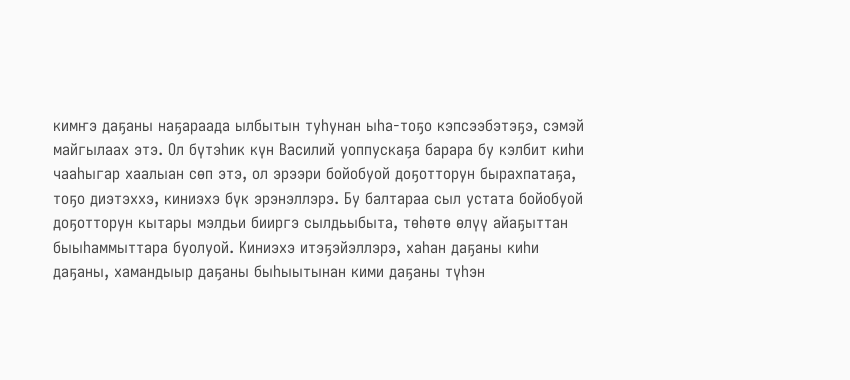кимҥэ даҕаны наҕараада ылбытын туһунан ыһа-тоҕо кэпсээбэтэҕэ, сэмэй майгылаах этэ. Ол бүтэһик күн Василий уоппускаҕа барара бу кэлбит киһи чааһыгар хаалыан сөп этэ, ол эрээри бойобуой доҕотторун бырахпатаҕа, тоҕо диэтэххэ, киниэхэ бүк эрэнэллэрэ. Бу балтараа сыл устата бойобуой доҕотторун кытары мэлдьи бииргэ сылдьыбыта, төһөтө өлүү айаҕыттан быыһаммыттара буолуой. Киниэхэ итэҕэйэллэрэ, хаһан даҕаны киһи даҕаны, хамандыыр даҕаны быһыытынан кими даҕаны түһэн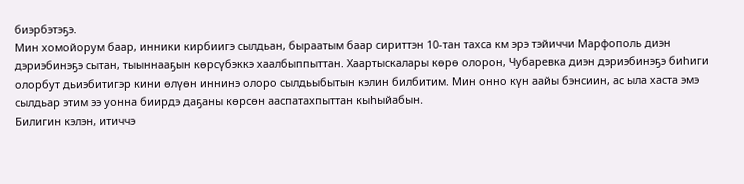биэрбэтэҕэ.
Мин хомойорум баар, инники кирбиигэ сылдьан, быраатым баар сириттэн 10-тан тахса км эрэ тэйиччи Марфополь диэн дэриэбинэҕэ сытан, тыыннааҕын көрсүбэккэ хаалбыппыттан. Хаартыскалары көрө олорон, Чубаревка диэн дэриэбинэҕэ биһиги олорбут дьиэбитигэр кини өлүөн иннинэ олоро сылдьыбытын кэлин билбитим. Мин онно күн аайы бэнсиин, ас ыла хаста эмэ сылдьар этим ээ уонна биирдэ даҕаны көрсөн ааспатахпыттан кыһыйабын.
Билигин кэлэн, итиччэ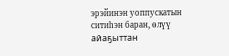эрэйинэн уоппускатын ситиһэн баран, өлүү айаҕыттан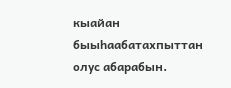кыайан быыһаабатахпыттан олус абарабын.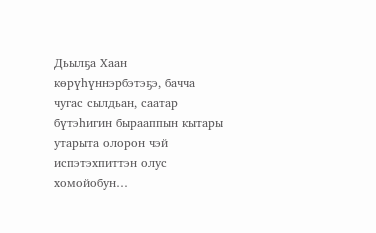Дьылҕа Хаан көрүһүннэрбэтэҕэ, бачча чугас сылдьан, саатар бүтэһигин бырааппын кытары утарыта олорон чэй испэтэхпиттэн олус хомойобун…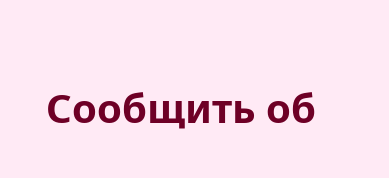Сообщить об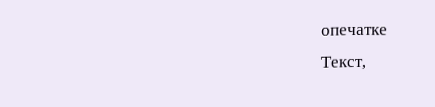опечатке
Текст,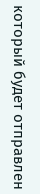который будет отправлен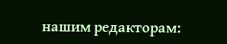нашим редакторам: